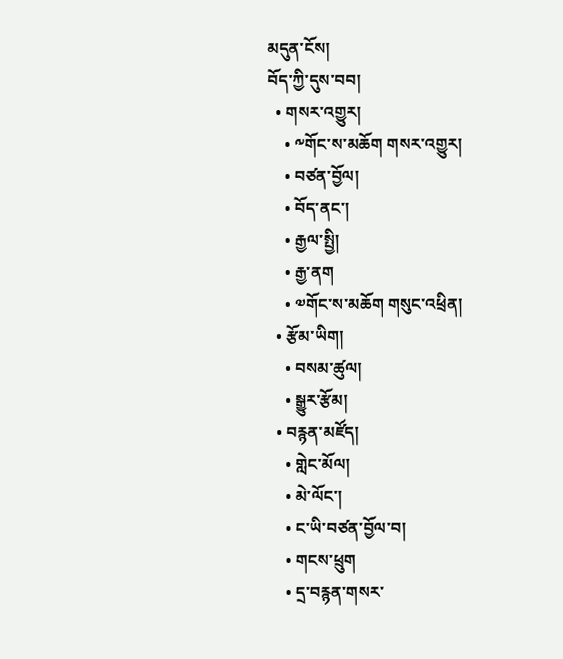མདུན་ངོས།
བོད་ཀྱི་དུས་བབ།
  • གསར་འགྱུར།
    • ༸གོང་ས་མཆོག གསར་འགྱུར།
    • བཙན་བྱོལ།
    • བོད་ནང་།
    • རྒྱལ་སྤྱི།
    • རྒྱ་ནག
    • ༧གོང་ས་མཆོག གསུང་འཕྲིན།
  • རྩོམ་ཡིག།
    • བསམ་ཚུལ།
    • སྒྱུར་རྩོམ།
  • བརྙན་མཛོད།
    • གླེང་མོལ།
    • མེ་ལོང་།
    • ང་ཡི་བཙན་བྱོལ་བ།
    • གངས་ཕྲུག
    • དྲ་བརྙན་གསར་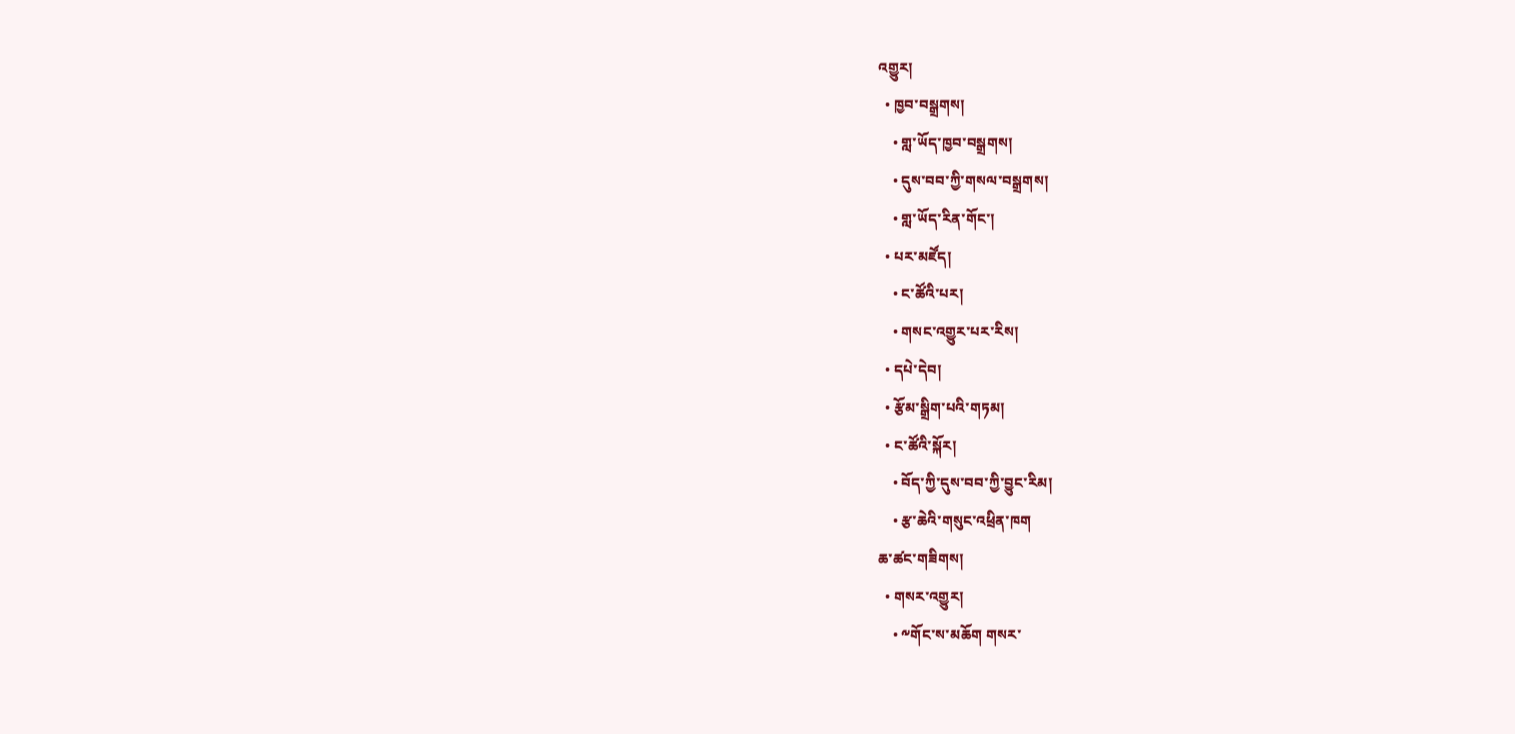འགྱུར།
  • ཁྱབ་བསྒྲགས།
    • གླ་ཡོད་ཁྱབ་བསྒྲགས།
    • དུས་བབ་ཀྱི་གསལ་བསྒྲགས།
    • གླ་ཡོད་རིན་གོང་།
  • པར་མཛོད།
    • ང་ཚོའི་པར།
    • གསང་འགྱུར་པར་རིས།
  • དཔེ་དེབ།
  • རྩོམ་སྒྲིག་པའི་གཏམ།
  • ང་ཚོའི་སྐོར།
    • བོད་ཀྱི་དུས་བབ་ཀྱི་བྱུང་རིམ།
    • རྩ་ཆེའི་གསུང་འཕྲིན་ཁག
ཆ་ཚང་གཟིགས།
  • གསར་འགྱུར།
    • ༸གོང་ས་མཆོག གསར་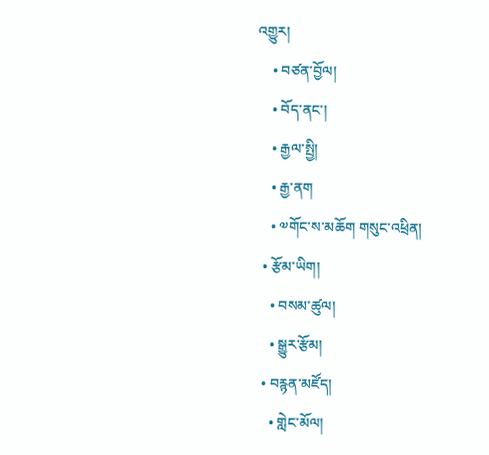འགྱུར།
    • བཙན་བྱོལ།
    • བོད་ནང་།
    • རྒྱལ་སྤྱི།
    • རྒྱ་ནག
    • ༧གོང་ས་མཆོག གསུང་འཕྲིན།
  • རྩོམ་ཡིག།
    • བསམ་ཚུལ།
    • སྒྱུར་རྩོམ།
  • བརྙན་མཛོད།
    • གླེང་མོལ།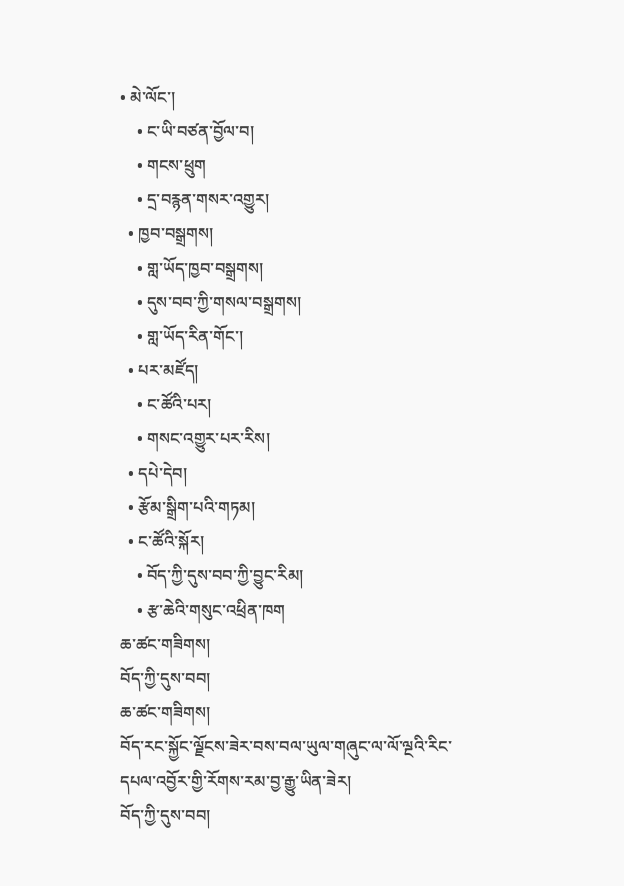• མེ་ལོང་།
    • ང་ཡི་བཙན་བྱོལ་བ།
    • གངས་ཕྲུག
    • དྲ་བརྙན་གསར་འགྱུར།
  • ཁྱབ་བསྒྲགས།
    • གླ་ཡོད་ཁྱབ་བསྒྲགས།
    • དུས་བབ་ཀྱི་གསལ་བསྒྲགས།
    • གླ་ཡོད་རིན་གོང་།
  • པར་མཛོད།
    • ང་ཚོའི་པར།
    • གསང་འགྱུར་པར་རིས།
  • དཔེ་དེབ།
  • རྩོམ་སྒྲིག་པའི་གཏམ།
  • ང་ཚོའི་སྐོར།
    • བོད་ཀྱི་དུས་བབ་ཀྱི་བྱུང་རིམ།
    • རྩ་ཆེའི་གསུང་འཕྲིན་ཁག
ཆ་ཚང་གཟིགས།
བོད་ཀྱི་དུས་བབ།
ཆ་ཚང་གཟིགས།
བོད་རང་སྐྱོང་ལྗོངས་ཟེར་བས་བལ་ཡུལ་གཞུང་ལ་ལོ་ལྔའི་རིང་དཔལ་འབྱོར་གྱི་རོགས་རམ་བྱ་རྒྱུ་ཡིན་ཟེར།
བོད་ཀྱི་དུས་བབ།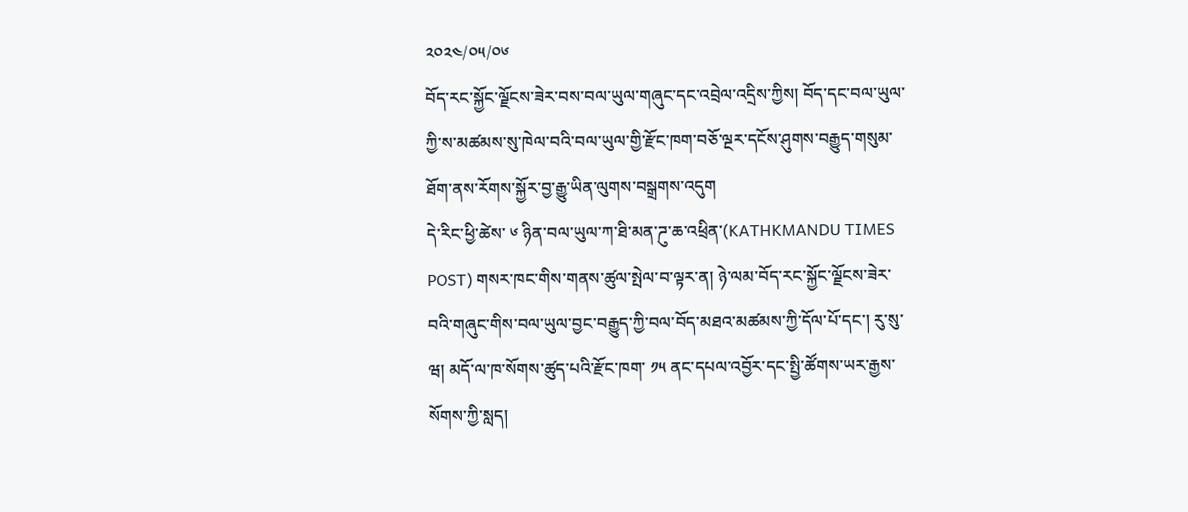༢༠༢༤/༠༥/༠༦
བོད་རང་སྐྱོང་ལྗོངས་ཟེར་བས་བལ་ཡུལ་གཞུང་དང་འབྲེལ་འདྲིས་ཀྱིས། བོད་དང་བལ་ཡུལ་ཀྱི་ས་མཚམས་སུ་ཁེལ་བའི་བལ་ཡུལ་གྱི་རྫོང་ཁག་བཅོ་ལྔར་དངོས་ཤུགས་བརྒྱུད་གསུམ་ཐོག་ནས་རོགས་སྐྱོར་བྱ་རྒྱུ་ཡིན་ལུགས་བསྒྲགས་འདུག
དེ་རིང་ཕྱི་ཚེས་ ༦ ཉིན་བལ་ཡུལ་ཀ་ཐི་མན་ཌུ་ཆ་འཕྲིན་(KATHKMANDU TIMES POST) གསར་ཁང་གིས་གནས་ཚུལ་སྤེལ་བ་ལྟར་ན། ཉེ་ལམ་བོད་རང་སྐྱོང་ལྗོངས་ཟེར་བའི་གཞུང་གིས་བལ་ཡུལ་བྱང་བརྒྱུད་ཀྱི་བལ་བོད་མཐའ་མཚམས་ཀྱི་དོལ་པོ་དང་། རུ་སུ་ཝ། མདོ་ལ་ཁ་སོགས་ཚུད་པའི་རྫོང་ཁག་ ༡༥ ནང་དཔལ་འབྱོར་དང་སྤྱི་ཚོགས་ཡར་རྒྱས་སོགས་ཀྱི་སླད།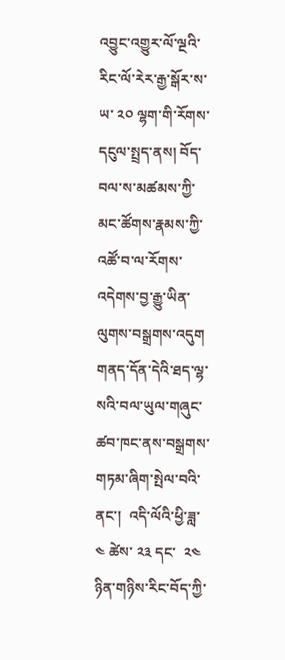འབྱུང་འགྱུར་ལོ་ལྔའི་རིང་ལོ་རེར་རྒྱ་སྒོར་ས་ཡ་ ༢༠ ལྷག་གི་རོགས་དངུལ་སྤྲད་ནས། བོད་བལ་ས་མཚམས་ཀྱི་མང་ཚོགས་རྣམས་ཀྱི་འཚོ་བ་ལ་རོགས་འདེགས་བྱ་རྒྱུ་ཡིན་ལུགས་བསྒྲགས་འདུག
གནད་དོན་དེའི་ཐད་ལྷ་སའི་བལ་ཡུལ་གཞུང་ཚབ་ཁང་ནས་བསྒྲགས་གཏམ་ཞིག་སྤེལ་བའི་ནང་།  འདི་ལོའི་ཕྱི་ཟླ་ ༤ ཚེས་ ༢༣ དང་  ༢༤ ཉིན་གཉིས་རིང་བོད་ཀྱི་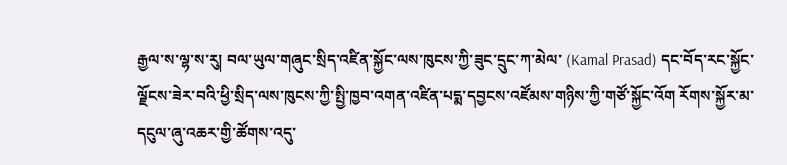རྒྱལ་ས་ལྷ་ས་རུ། བལ་ཡུལ་གཞུང་སྲིད་འཛིན་སྐྱོང་ལས་ཁུངས་ཀྱི་ཟུང་དྲུང་ཀ་མེལ་ (Kamal Prasad) དང་བོད་རང་སྐྱོང་ལྗོངས་ཟེར་བའི་ཕྱི་སྲིད་ལས་ཁུངས་ཀྱི་སྤྱི་ཁྱབ་འགན་འཛིན་པདྨ་དབྱངས་འཛོམས་གཉིས་ཀྱི་གཙོ་སྐྱོང་འོག རོགས་སྐྱོར་མ་དངུལ་ཞུ་འཆར་གྱི་ཚོགས་འདུ་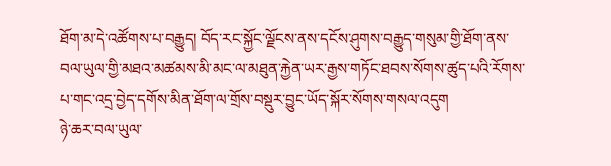ཐོག་མ་དེ་འཚོགས་པ་བརྒྱུད། བོད་རང་སྐྱོང་ལྗོངས་ནས་དངོས་ཤུགས་བརྒྱུད་གསུམ་གྱི་ཐོག་ནས་བལ་ཡུལ་གྱི་མཐའ་མཚམས་མི་མང་ལ་མཐུན་རྐྱེན་ཡར་རྒྱས་གཏོང་ཐབས་སོགས་ཚུད་པའི་རོགས་པ་གང་འདྲ་བྱེད་དགོས་མིན་ཐོག་ལ་གྲོས་བསྡུར་བྱུང་ཡོད་སྐོར་སོགས་གསལ་འདུག
ཉེ་ཆར་བལ་ཡུལ་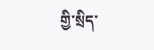གྱི་སྲིད་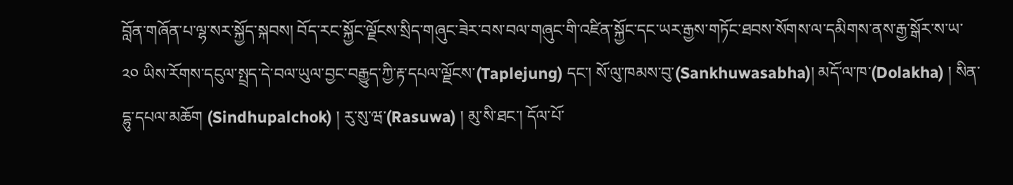བློན་གཞོན་པ་ལྷ་སར་སྐྱོད་སྐབས། བོད་རང་སྐྱོང་ལྗོངས་སྲིད་གཞུང་ཟེར་བས་བལ་གཞུང་གི་འཛིན་སྐྱོང་དང་ཡར་རྒྱས་གཏོང་ཐབས་སོགས་ལ་དམིགས་ནས་རྒྱ་སྒོར་ས་ཡ་ ༢༠ ཡིས་རོགས་དངུལ་སྤྲད་དེ་བལ་ཡུལ་བྱང་བརྒྱུད་ཀྱི་རྟ་དཔལ་ལྗོངས་(Taplejung) དང་། སོ་ལུ་ཁམས་བུ་(Sankhuwasabha)། མདོ་ལ་ཁ་(Dolakha) ། སིན་དྷུ་དཔལ་མཆོག (Sindhupalchok) ། རུ་སུ་ཝ་(Rasuwa) ། མུ་སི་ཐང་། དོལ་པོ་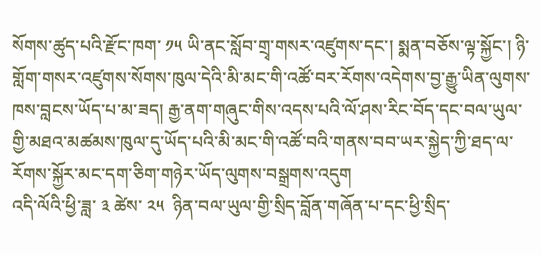སོགས་ཚུད་པའི་རྫོང་ཁག་ ༡༥ ཡི་ནང་སློབ་གྲྭ་གསར་འཛུགས་དང་། སྨན་བཅོས་ལྟ་སྐྱོང་། ཉི་གློག་གསར་འཛུགས་སོགས་ཁུལ་དེའི་མི་མང་གི་འཚོ་བར་རོགས་འདེགས་བྱ་རྒྱུ་ཡིན་ལུགས་ཁས་བླངས་ཡོད་པ་མ་ཟད། རྒྱ་ནག་གཞུང་གིས་འདས་པའི་ལོ་ཤས་རིང་བོད་དང་བལ་ཡུལ་གྱི་མཐའ་མཚམས་ཁུལ་དུ་ཡོད་པའི་མི་མང་གི་འཚོ་བའི་གནས་བབ་ཡར་སྐྱེད་ཀྱི་ཐད་ལ་རོགས་སྐྱོར་མང་དག་ཅིག་གཉེར་ཡོད་ལུགས་བསྒྲགས་འདུག
འདི་ལོའི་ཕྱི་ཟླ་ ༣ ཚེས་ ༢༥  ཉིན་བལ་ཡུལ་གྱི་སྲིད་བློན་གཞོན་པ་དང་ཕྱི་སྲིད་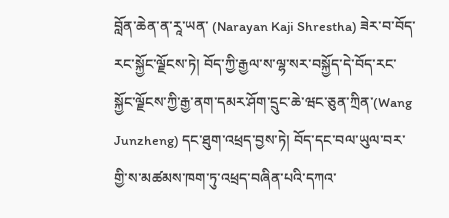བློན་ཆེན་ན་རཱ་ཡན་ (Narayan Kaji Shrestha) ཟེར་བ་བོད་རང་སྐྱོང་ལྗོངས་ཏེ། བོད་ཀྱི་རྒྱལ་ས་ལྷ་སར་བསྐྱོད་དེ་བོད་རང་སྐྱོང་ལྗོངས་ཀྱི་རྒྱ་ནག་དམར་ཤོག་དྲུང་ཆེ་ཝང་ཅུན་ཀྲིན་(Wang Junzheng) དང་ཐུག་འཕྲད་བྱས་ཏེ། བོད་དང་བལ་ཡུལ་བར་གྱི་ས་མཚམས་ཁག་ཏུ་འཕྲད་བཞིན་པའི་དཀའ་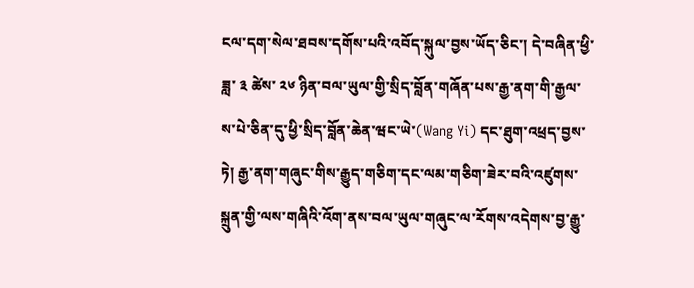ངལ་དག་སེལ་ཐབས་དགོས་པའི་འབོད་སྐུལ་བྱས་ཡོད་ཅིང་། དེ་བཞིན་ཕྱི་ཟླ་ ༣ ཚེས་ ༢༦ ཉིན་བལ་ཡུལ་གྱི་སྲིད་བློན་གཞོན་པས་རྒྱ་ནག་གི་རྒྱལ་ས་པེ་ཅིན་དུ་ཕྱི་སྲིད་བློན་ཆེན་ཝང་ཡེ་(Wang Yi) དང་ཐུག་འཕྲད་བྱས་ཏེ། རྒྱ་ནག་གཞུང་གིས་རྒྱུད་གཅིག་དང་ལམ་གཅིག་ཟེར་བའི་འཛུགས་སྐྲུན་གྱི་ལས་གཞིའི་འོག་ནས་བལ་ཡུལ་གཞུང་ལ་རོགས་འདེགས་བྱ་རྒྱུ་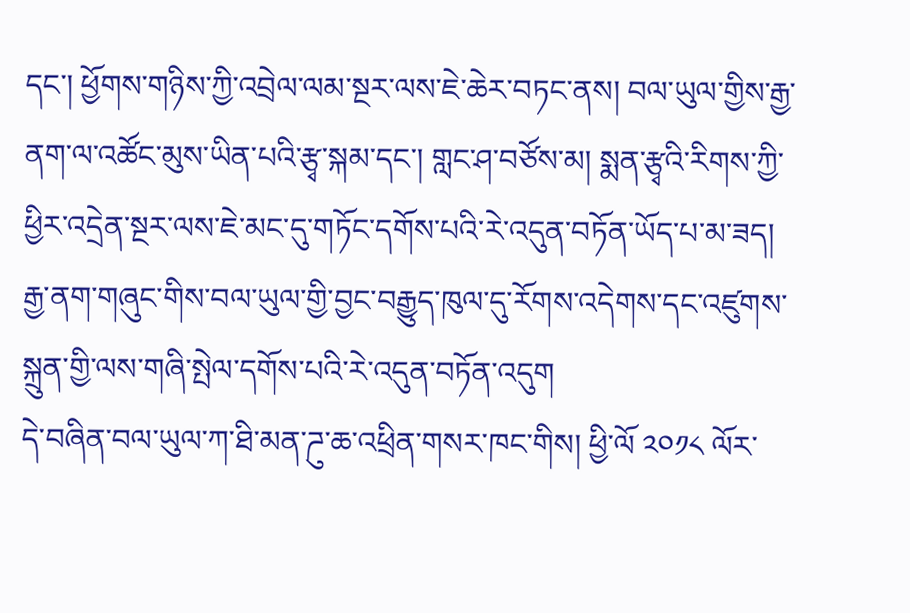དང་། ཕྱོགས་གཉིས་ཀྱི་འབྲེལ་ལམ་སྔར་ལས་ཇེ་ཆེར་བཏང་ནས། བལ་ཡུལ་གྱིས་རྒྱ་ནག་ལ་འཚོང་མུས་ཡིན་པའི་རྩྭ་སྐམ་དང་། གླང་ཤ་བཙོས་མ། སྨན་རྩྭའི་རིགས་ཀྱི་ཕྱིར་འདྲེན་སྔར་ལས་ཇེ་མང་དུ་གཏོང་དགོས་པའི་རེ་འདུན་བཏོན་ཡོད་པ་མ་ཟད། རྒྱ་ནག་གཞུང་གིས་བལ་ཡུལ་གྱི་བྱང་བརྒྱུད་ཁུལ་དུ་རོགས་འདེགས་དང་འཛུགས་སྐྲུན་གྱི་ལས་གཞི་སྤེལ་དགོས་པའི་རེ་འདུན་བཏོན་འདུག
དེ་བཞིན་བལ་ཡུལ་ཀ་ཐི་མན་ཌུ་ཆ་འཕྲིན་གསར་ཁང་གིས། ཕྱི་ལོ ༢༠༡༨ ལོར་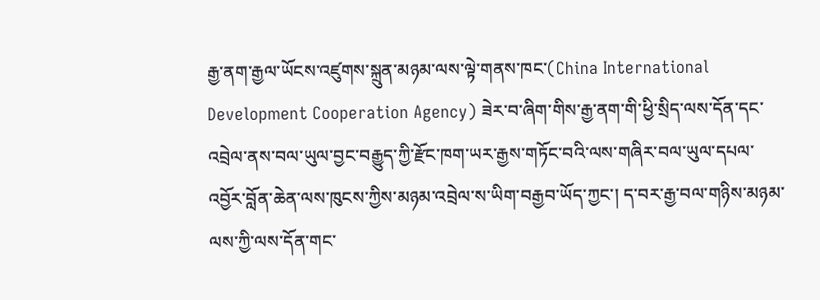རྒྱ་ནག་རྒྱལ་ཡོངས་འཛུགས་སྐྲུན་མཉམ་ལས་ལྟེ་གནས་ཁང་(China International Development Cooperation Agency) ཟེར་བ་ཞིག་གིས་རྒྱ་ནག་གི་ཕྱི་སྲིད་ལས་དོན་དང་འབྲེལ་ནས་བལ་ཡུལ་བྱང་བརྒྱུད་ཀྱི་རྫོང་ཁག་ཡར་རྒྱས་གཏོང་བའི་ལས་གཞིར་བལ་ཡུལ་དཔལ་འབྱོར་བློན་ཆེན་ལས་ཁུངས་ཀྱིས་མཉམ་འབྲེལ་ས་ཡིག་བརྒྱབ་ཡོད་ཀྱང་། ད་བར་རྒྱ་བལ་གཉིས་མཉམ་ལས་ཀྱི་ལས་དོན་གང་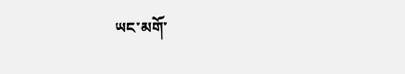ཡང་མགོ་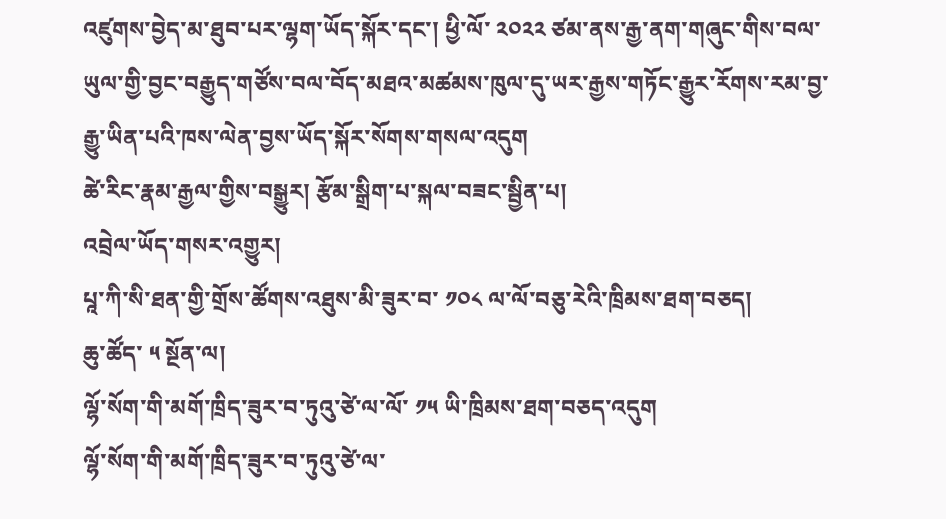འཛུགས་བྱེད་མ་ཐུབ་པར་ལྷག་ཡོད་སྐོར་དང་། ཕྱི་ལོ་ ༢༠༢༢ ཙམ་ནས་རྒྱ་ནག་གཞུང་གིས་བལ་ཡུལ་གྱི་བྱང་བརྒྱུད་གཙོས་བལ་བོད་མཐའ་མཚམས་ཁུལ་དུ་ཡར་རྒྱས་གཏོང་རྒྱུར་རོགས་རམ་བྱ་རྒྱུ་ཡིན་པའི་ཁས་ལེན་བྱས་ཡོད་སྐོར་སོགས་གསལ་འདུག
ཚེ་རིང་རྣམ་རྒྱལ་གྱིས་བསྒྱུར། རྩོམ་སྒྲིག་པ་སྐལ་བཟང་སྦྱིན་པ།
འབྲེལ་ཡོད་གསར་འགྱུར།
པཱ་ཀི་སི་ཐན་གྱི་གྲོས་ཚོགས་འཐུས་མི་ཟུར་བ་ ༡༠༨ ལ་ལོ་བཅུ་རེའི་ཁྲིམས་ཐག་བཅད།
ཆུ་ཚོད་ ༥ སྔོན་ལ།
ལྷོ་སོག་གི་མགོ་ཁྲིད་ཟུར་བ་ཏུའུ་ཙེ་ལ་ལོ་ ༡༥ ཡི་ཁྲིམས་ཐག་བཅད་འདུག
ལྷོ་སོག་གི་མགོ་ཁྲིད་ཟུར་བ་ཏུའུ་ཙེ་ལ་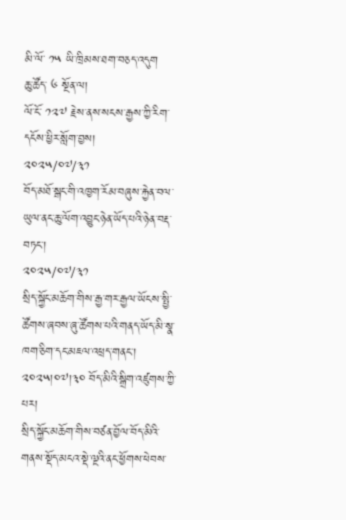མི་ལོ་ ༡༥ ཡི་ཁྲིམས་ཐག་བཅད་འདུག
ཆུ་ཚོད་ ༦ སྔོན་ལ།
ལོ་ངོ་ ༡༢༧ རྗེས་ནས་སངས་རྒྱས་ཀྱི་རིག་དངོས་ཕྱིར་སློག་བྱས།
༢༠༢༥/༠༧/༣༡
བོད་མཐོ་སྒང་གི་འཁྱག་རོམ་བཞུས་རྐྱེན་བལ་ཡུལ་ནང་ཆུ་ལོག་འབྱུང་ཉེན་ཡོད་པའི་ཉེན་བརྡ་བཏང་།
༢༠༢༥/༠༧/༣༡
སྲིད་སྐྱོང་མཆོག་གིས་རྒྱ་གར་རྒྱལ་ཡོངས་སྤྱི་ཚོགས་ཞབས་ཞུ་ཚོགས་པའི་གནད་ཡོད་མི་སྣ་ཁག་ཅིག་དང་མཇལ་འཕྲད་གནང་། ༢༠༢༥།༠༧།༣༠ བོད་མིའི་སྒྲིག་འཛུགས་ཀྱི་པར།
སྲིད་སྐྱོང་མཆོག་གིས་བཙན་བྱོལ་བོད་མིའི་གནས་སྡོད་མངའ་སྡེ་ལྔའི་ནང་ཕྱོགས་ཕེབས་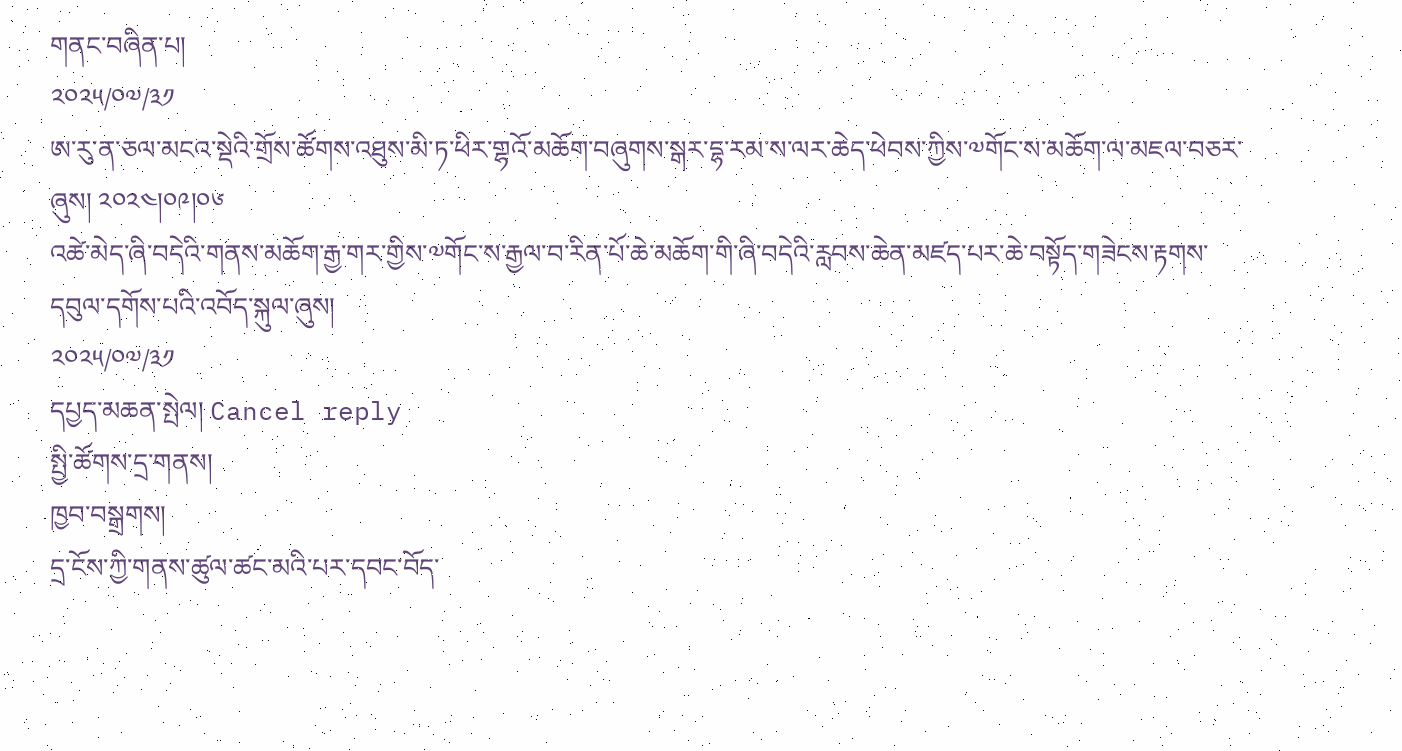གནང་བཞིན་པ།
༢༠༢༥/༠༧/༣༡
ཨ་རུ་ན་ཅལ་མངའ་སྡེའི་གྲོས་ཚོགས་འཐུས་མི་ཏ་ཕིར་གྷའོ་མཆོག་བཞུགས་སྒར་དྷ་རམ་ས་ལར་ཆེད་ཕེབས་ཀྱིས་༧གོང་ས་མཆོག་ལ་མཇལ་བཅར་ཞུས། ༢༠༢༤།༠༩།༠༦
འཚེ་མེད་ཞི་བདེའི་གནས་མཆོག་རྒྱ་གར་གྱིས་༧གོང་ས་རྒྱལ་བ་རིན་པོ་ཆེ་མཆོག་གི་ཞི་བདེའི་རླབས་ཆེན་མཛད་པར་ཆེ་བསྟོད་གཟེངས་རྟགས་དབུལ་དགོས་པའི་འབོད་སྐུལ་ཞུས།
༢༠༢༥/༠༧/༣༡
དཔྱད་མཆན་སྤེལ། Cancel reply
སྤྱི་ཚོགས་དྲ་གནས།
ཁྱབ་བསྒྲགས།
དྲ་ངོས་ཀྱི་གནས་ཚུལ་ཚང་མའི་པར་དབང་བོད་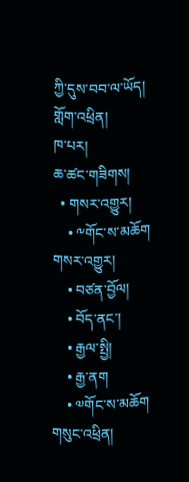ཀྱི་དུས་བབ་ལ་ཡོད།
གློག་འཕྲིན།
ཁ་པར།
ཆ་ཚང་གཟིགས།
  • གསར་འགྱུར།
    • ༸གོང་ས་མཆོག གསར་འགྱུར།
    • བཙན་བྱོལ།
    • བོད་ནང་།
    • རྒྱལ་སྤྱི།
    • རྒྱ་ནག
    • ༧གོང་ས་མཆོག གསུང་འཕྲིན།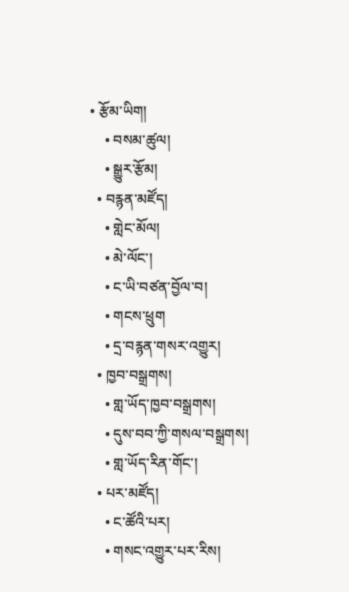• རྩོམ་ཡིག།
    • བསམ་ཚུལ།
    • སྒྱུར་རྩོམ།
  • བརྙན་མཛོད།
    • གླེང་མོལ།
    • མེ་ལོང་།
    • ང་ཡི་བཙན་བྱོལ་བ།
    • གངས་ཕྲུག
    • དྲ་བརྙན་གསར་འགྱུར།
  • ཁྱབ་བསྒྲགས།
    • གླ་ཡོད་ཁྱབ་བསྒྲགས།
    • དུས་བབ་ཀྱི་གསལ་བསྒྲགས།
    • གླ་ཡོད་རིན་གོང་།
  • པར་མཛོད།
    • ང་ཚོའི་པར།
    • གསང་འགྱུར་པར་རིས།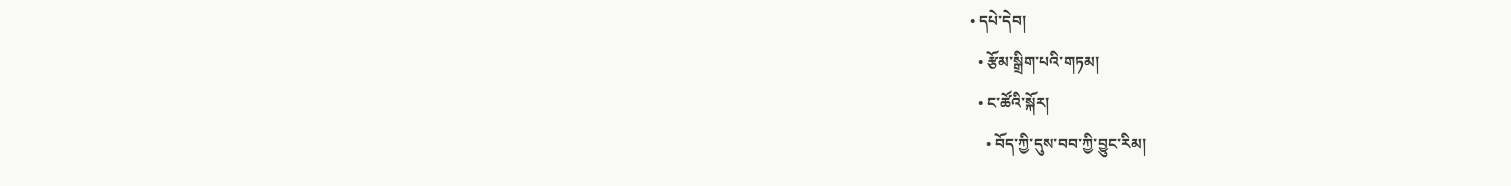• དཔེ་དེབ།
  • རྩོམ་སྒྲིག་པའི་གཏམ།
  • ང་ཚོའི་སྐོར།
    • བོད་ཀྱི་དུས་བབ་ཀྱི་བྱུང་རིམ།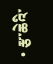• རྩ་ཆེའི་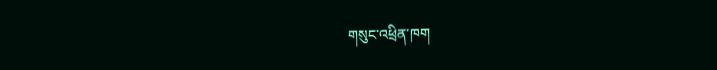གསུང་འཕྲིན་ཁག